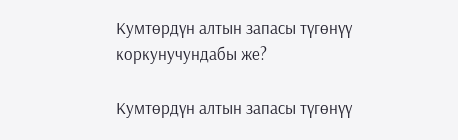Кумтөрдүн алтын запасы түгөнүү коркунучундабы же?

Кумтөрдүн алтын запасы түгөнүү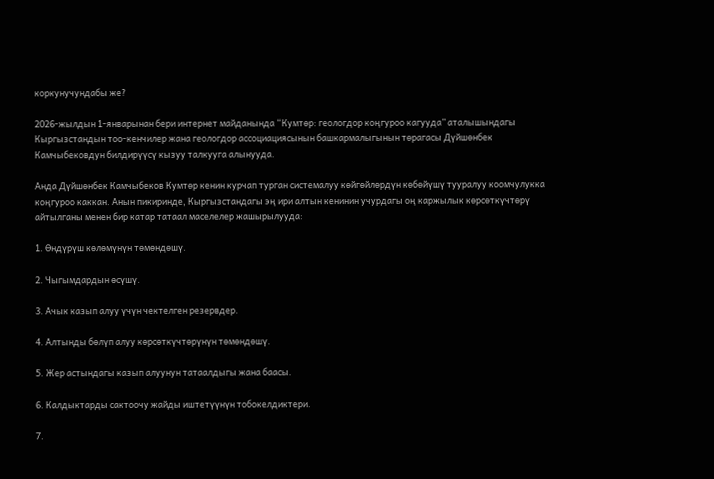коркунучундабы же?

2026-жылдын 1-январынан бери интернет майданында “Кумтөр: геологдор коңгуроо кагууда” аталышындагы Кыргызстандын тоо-кенчилер жана геологдор ассоциациясынын башкармалыгынын төрагасы Дүйшөнбек Камчыбековдун билдирүүсү кызуу талкууга алынууда.

Анда Дүйшөнбек Камчыбеков Кумтөр кенин курчап турган системалуу көйгөйлөрдүн көбөйүшү тууралуу коомчулукка коңгуроо каккан. Анын пикиринде, Кыргызстандагы эң ири алтын кенинин учурдагы оң каржылык көрсөткүчтөрү айтылганы менен бир катар татаал маселелер жашырылууда:

1. Өндүрүш көлөмүнүн төмөндөшү.

2. Чыгымдардын өсүшү.

3. Ачык казып алуу үчүн чектелген резервдер.

4. Алтынды бөлүп алуу көрсөткүчтөрүнүн төмөндөшү.

5. Жер астындагы казып алуунун татаалдыгы жана баасы.

6. Калдыктарды сактоочу жайды иштетүүнүн тобокелдиктери.

7.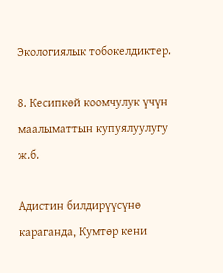Экологиялык тобокелдиктер.

8. Кесипкөй коомчулук үчүн маалыматтын купуялуулугу ж.б.

Адистин билдирүүсүнө караганда, Кумтөр кени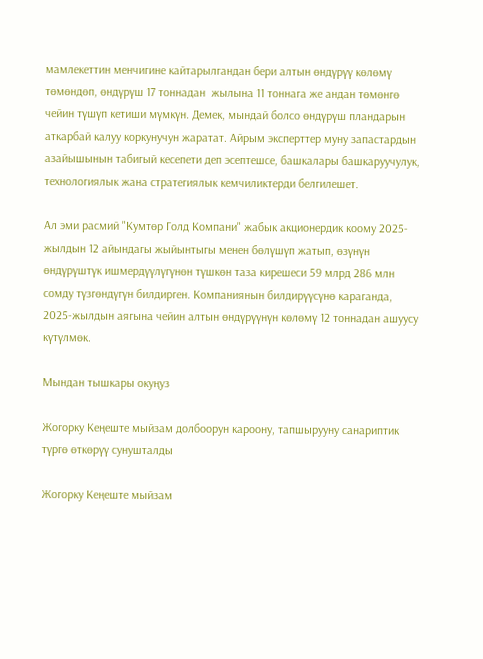мамлекеттин менчигине кайтарылгандан бери алтын өндүрүү көлөмү төмөндөп, өндүрүш 17 тоннадан  жылына 11 тоннага же андан төмөнгө чейин түшүп кетиши мүмкүн. Демек, мындай болсо өндүрүш пландарын аткарбай калуу коркунучун жаратат. Айрым эксперттер муну запастардын азайышынын табигый кесепети деп эсептешсе, башкалары башкаруучулук, технологиялык жана стратегиялык кемчиликтерди белгилешет.

Ал эми расмий "Кумтөр Голд Компани" жабык акционердик коому 2025-жылдын 12 айындагы жыйынтыгы менен бөлүшүп жатып, өзүнүн өндүрүштүк ишмердүүлүгүнөн түшкөн таза кирешеси 59 млрд 286 млн сомду түзгөндүгүн билдирген. Компаниянын билдирүүсүнө караганда, 2025-жылдын аягына чейин алтын өндүрүүнүн көлөмү 12 тоннадан ашуусу күтүлмөк.

Мындан тышкары окуңуз

Жогорку Кеңеште мыйзам долбоорун кароону, тапшырууну санариптик түргө өткөрүү сунушталды

Жогорку Кеңеште мыйзам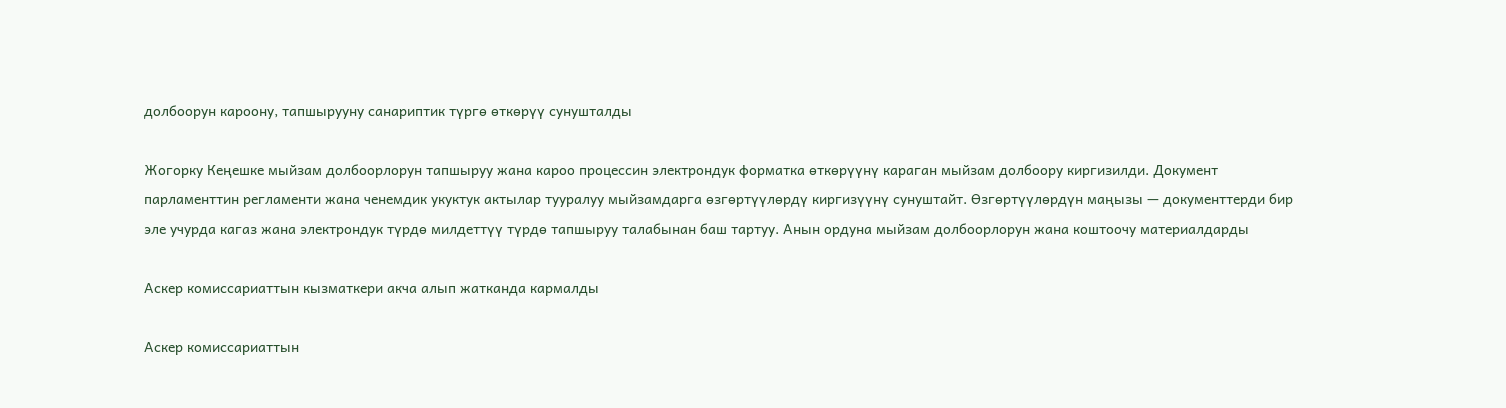долбоорун кароону, тапшырууну санариптик түргө өткөрүү сунушталды

Жогорку Кеңешке мыйзам долбоорлорун тапшыруу жана кароо процессин электрондук форматка өткөрүүнү караган мыйзам долбоору киргизилди. Документ парламенттин регламенти жана ченемдик укуктук актылар тууралуу мыйзамдарга өзгөртүүлөрдү киргизүүнү сунуштайт. Өзгөртүүлөрдүн маңызы — документтерди бир эле учурда кагаз жана электрондук түрдө милдеттүү түрдө тапшыруу талабынан баш тартуу. Анын ордуна мыйзам долбоорлорун жана коштоочу материалдарды

Аскер комиссариаттын кызматкери акча алып жатканда кармалды

Аскер комиссариаттын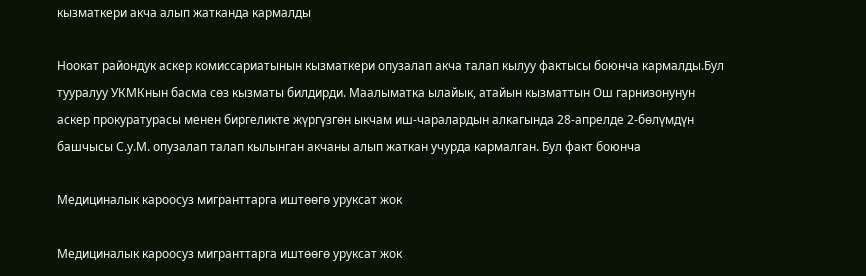кызматкери акча алып жатканда кармалды

Ноокат райондук аскер комиссариатынын кызматкери опузалап акча талап кылуу фактысы боюнча кармалды.Бул тууралуу УКМКнын басма сөз кызматы билдирди. Маалыматка ылайык, атайын кызматтын Ош гарнизонунун аскер прокуратурасы менен биргеликте жүргүзгөн ыкчам иш-чаралардын алкагында 28-апрелде 2-бөлүмдүн башчысы С.у.М. опузалап талап кылынган акчаны алып жаткан учурда кармалган. Бул факт боюнча

Медициналык кароосуз мигранттарга иштөөгө уруксат жок

Медициналык кароосуз мигранттарга иштөөгө уруксат жок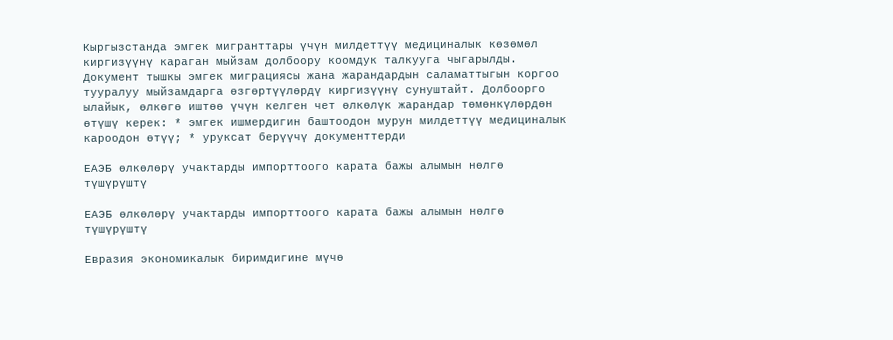Кыргызстанда эмгек мигранттары үчүн милдеттүү медициналык көзөмөл киргизүүнү караган мыйзам долбоору коомдук талкууга чыгарылды. Документ тышкы эмгек миграциясы жана жарандардын саламаттыгын коргоо тууралуу мыйзамдарга өзгөртүүлөрдү киргизүүнү сунуштайт. Долбоорго ылайык, өлкөгө иштөө үчүн келген чет өлкөлүк жарандар төмөнкүлөрдөн өтүшү керек: * эмгек ишмердигин баштоодон мурун милдеттүү медициналык кароодон өтүү; * уруксат берүүчү документтерди

ЕАЭБ өлкөлөрү учактарды импорттоого карата бажы алымын нөлгө түшүрүштү

ЕАЭБ өлкөлөрү учактарды импорттоого карата бажы алымын нөлгө түшүрүштү

Евразия экономикалык биримдигине мүчө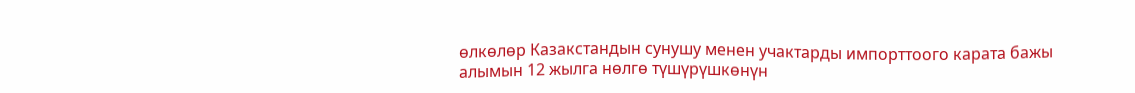өлкөлөр Казакстандын сунушу менен учактарды импорттоого карата бажы алымын 12 жылга нөлгө түшүрүшкөнүн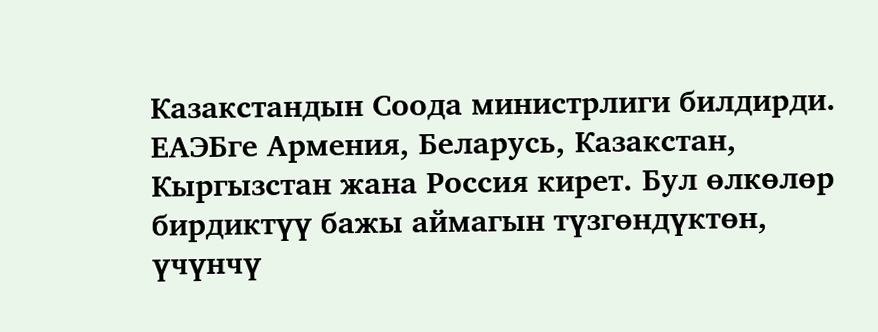Казакстандын Соода министрлиги билдирди. ЕАЭБге Армения, Беларусь, Казакстан, Кыргызстан жана Россия кирет. Бул өлкөлөр бирдиктүү бажы аймагын түзгөндүктөн, үчүнчү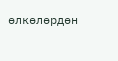өлкөлөрдөн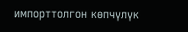импорттолгон көпчүлүк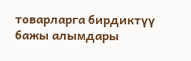товарларга бирдиктүү бажы алымдары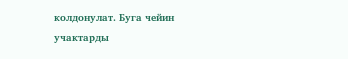колдонулат. Буга чейин учактарды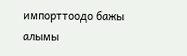импорттоодо бажы алымы